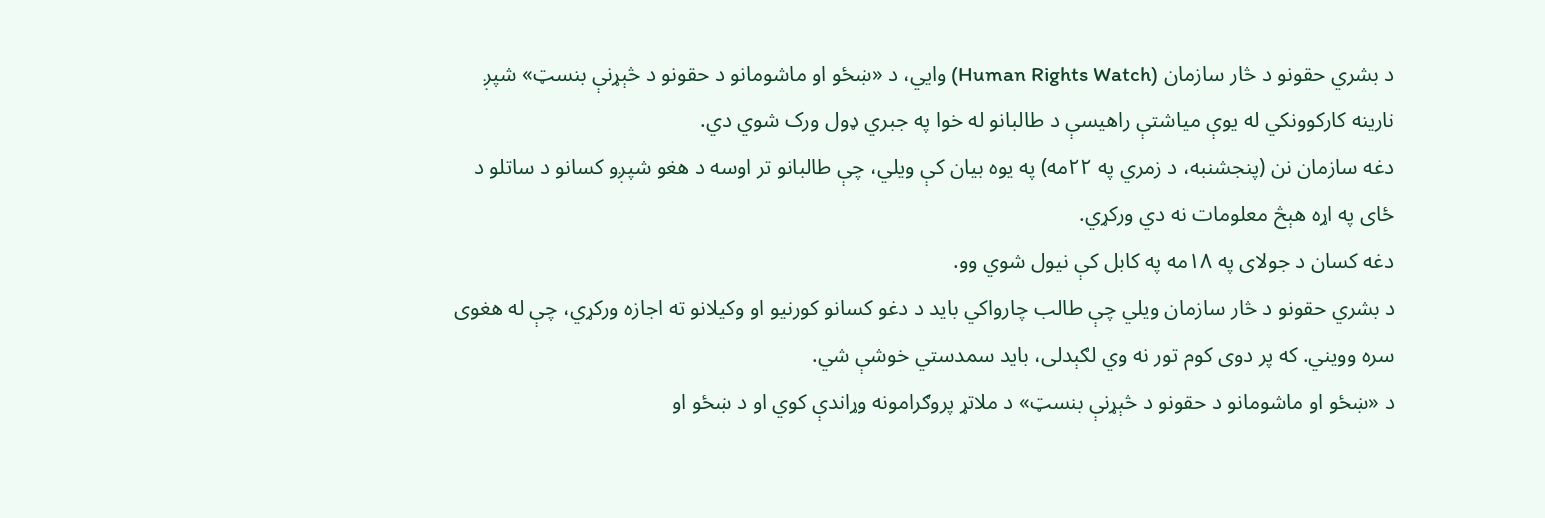د بشري حقونو د څار سازمان (Human Rights Watch) وايي، د «ښځو او ماشومانو د حقونو د څېړنې بنسټ» شپږ نارینه کارکوونکي له یوې میاشتې راهیسې د طالبانو له خوا په جبري ډول ورک شوي دي.
دغه سازمان نن (پنجشنبه، د زمري په ۲۲مه) په یوه بیان کې ویلي، چې طالبانو تر اوسه د هغو شپږو کسانو د ساتلو د ځای په اړه هېڅ معلومات نه دي ورکړي.
دغه کسان د جولای په ۱۸مه په کابل کې نیول شوي وو.
د بشري حقونو د څار سازمان ویلي چې طالب چارواکي باید د دغو کسانو کورنیو او وکیلانو ته اجازه ورکړي، چې له هغوی سره وویني. که پر دوی کوم تور نه وي لګېدلی، باید سمدستي خوشې شي.
د «ښځو او ماشومانو د حقونو د څېړنې بنسټ» د ملاتړ پروګرامونه وړاندې کوي او د ښځو او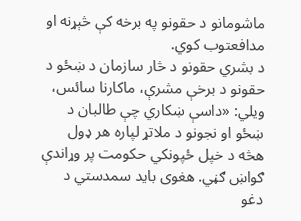ماشومانو د حقونو په برخه کې څېړنه او مدافعتوب کوي.
د بشري حقونو د څار سازمان د ښځو د حقونو د برخې مشرې، ماکارنا سائس، ویلي: «داسې ښکاري چې طالبان د ښځو او نجونو د ملاتړ لپاره هر ډول هڅه د خپل ځپونکي حکومت پر وړاندې ګواښ ګڼي. هغوی باید سمدستي د دغو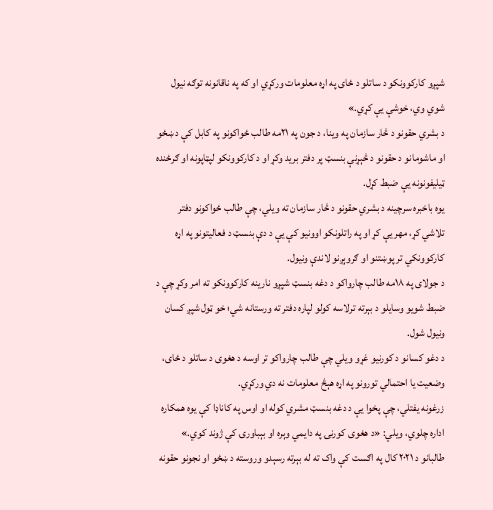شپږو کارکوونکو د ساتلو د ځای په اړه معلومات ورکړي او که په ناقانونه توګه نیول شوي وي، خوشې یې کړي.»
د بشري حقونو د څار سازمان په وینا، د جون په ۲۱مه طالب ځواکونو په کابل کې د ښځو او ماشومانو د حقونو د څېړنې بنسټ پر دفتر برید وکړ او د کارکوونکو لپټاپونه او ګرځنده ټیلیفونونه یې ضبط کړل.
یوه باخبره سرچینه د بشري حقونو د څار سازمان ته ویلي، چې طالب ځواکونو دفتر تلاشي کړ، مهر یې کړ او په راتلونکو اوونیو کې یې د دې بنسټ د فعالیتونو په اړه کارکوونکي تر پوښتنو او ګروېږنو لاندې ونیول.
د جولای په ۱۸مه طالب چارواکو د دغه بنسټ شپږو نارینه کارکوونکو ته امر وکړ چې د ضبط شویو وسایلو د بېرته ترلاسه کولو لپاره دفتر ته ورستانه شي؛ خو ټول شپږ کسان ونیول شول.
د دغو کسانو د کورنیو غړو ویلي چې طالب چارواکو تر اوسه د هغوی د ساتلو د ځای، وضعیت یا احتمالي تورونو په اړه هېڅ معلومات نه دي ورکړي.
زرغونه یفتلي، چې پخوا یې د دغه بنسټ مشري کوله او اوس په کاناډا کې یوه همکاره اداره چلوي، ویلي: «د هغوی کورنۍ په دایمي وېره او بېباورۍ کې ژوند کوي.»
طالبانو د ۲۰۲۱ کال په اګست کې واک ته له بېرته رسېدو وروسته د ښځو او نجونو حقونه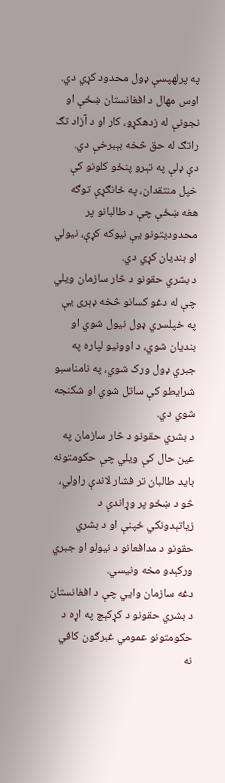په پرلهپسې ډول محدود کړي دي. اوس مهال د افغانستان ښځې او نجونې له زدهکړو، کار او د آزاد تګ راتګ له حق څخه بېبرخې دي.
دې ډلې په تېرو پنځو کلونو کې خپل منتقدان، په ځانګړې توګه هغه ښځې چې د طالبانو پر محدودیتونو یې نیوکه کړې، نیولي او بندیان کړي دي.
د بشري حقونو د څار سازمان ویلي چې له دغو کسانو څخه ډېری یې په خپلسري ډول نیول شوي او بندیان شوي، د اوونیو لپاره په جبري ډول ورک شوي، په نامناسبو شرایطو کې ساتل شوي او شکنجه شوي دي.
د بشري حقونو د څار سازمان په عین حال کې ویلي چې حکومتونه باید طالبان تر فشار لاندې راولي، څو د ښځو پر وړاندې د زیاتېدونکي ځپنې او د بشري حقونو د مدافعانو د نیولو او جبري ورکېدو مخه ونیسي.
دغه سازمان وايي چې د افغانستان د بشري حقونو د کړکېچ په اړه د حکومتونو عمومي غبرګون کافي نه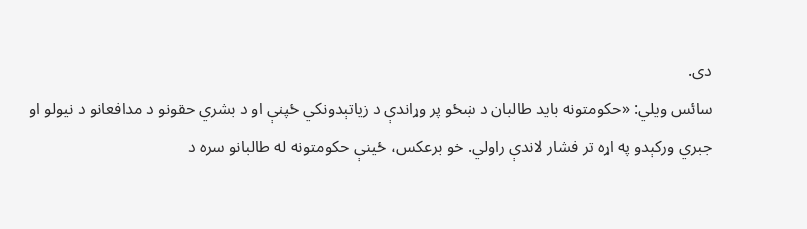دی.
سائس ویلي: «حکومتونه باید طالبان د ښځو پر وړاندې د زیاتېدونکي ځپنې او د بشري حقونو د مدافعانو د نیولو او جبري ورکېدو په اړه تر فشار لاندې راولي. خو برعکس، ځینې حکومتونه له طالبانو سره د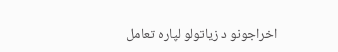اخراجونو د زیاتولو لپاره تعامل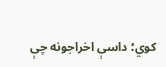کوي؛ داسې اخراجونه چې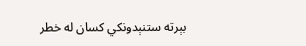بېرته ستنېدونکي کسان له خطر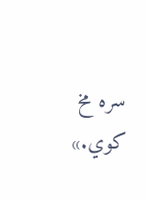سره مخ کوي.»